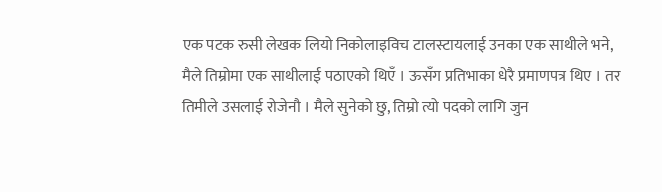एक पटक रुसी लेखक लियो निकोलाइविच टालस्टायलाई उनका एक साथीले भने, मैले तिम्रोमा एक साथीलाई पठाएको थिएँ । ऊसँग प्रतिभाका धेरै प्रमाणपत्र थिए । तर तिमीले उसलाई रोजेनौ । मैले सुनेको छु, तिम्रो त्यो पदको लागि जुन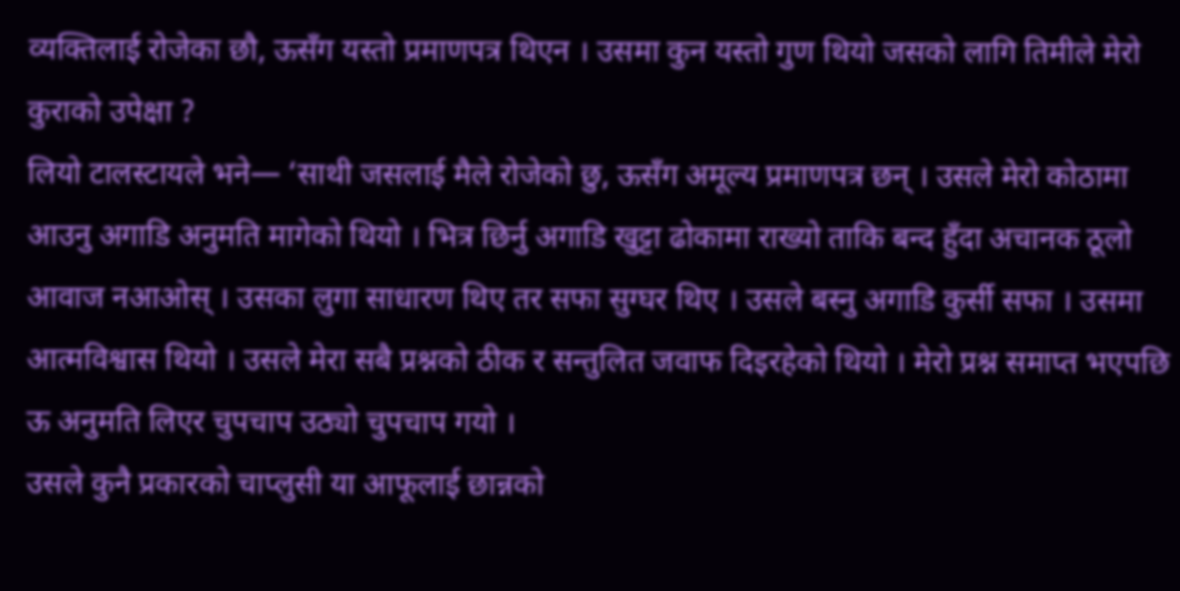व्यक्तिलाई रोजेका छौ, ऊसँग यस्तो प्रमाणपत्र थिएन । उसमा कुन यस्तो गुण थियो जसको लागि तिमीले मेरो कुराको उपेक्षा ?
लियो टालस्टायले भने— ‘साथी जसलाई मैले रोजेको छु, ऊसँग अमूल्य प्रमाणपत्र छन् । उसले मेरो कोठामा आउनु अगाडि अनुमति मागेको थियो । भित्र छिर्नु अगाडि खुट्टा ढोकामा राख्यो ताकि बन्द हुँदा अचानक ठूलो आवाज नआओस् । उसका लुगा साधारण थिए तर सफा सुग्घर थिए । उसले बस्नु अगाडि कुर्सी सफा । उसमा आत्मविश्वास थियो । उसले मेरा सबै प्रश्नको ठीक र सन्तुलित जवाफ दिइरहेको थियो । मेरो प्रश्न समाप्त भएपछि ऊ अनुमति लिएर चुपचाप उठ्यो चुपचाप गयो ।
उसले कुनै प्रकारको चाप्लुसी या आफूलाई छान्नको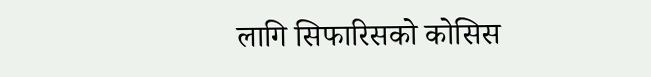लागि सिफारिसको कोसिस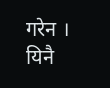गरेन । यिनै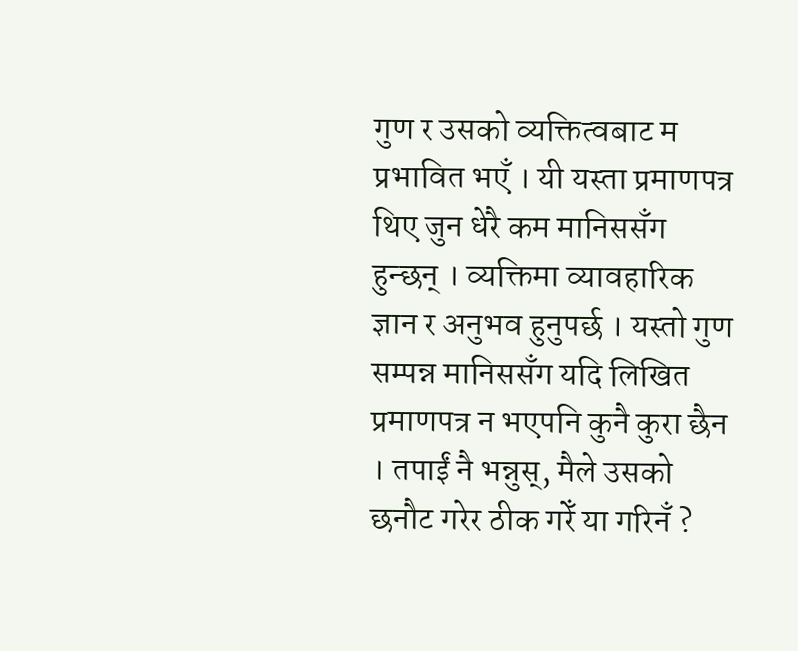गुण र उसको व्यक्तित्वबाट म प्रभावित भएँ । यी यस्ता प्रमाणपत्र थिए जुन धेरै कम मानिससँग हुन्छन् । व्यक्तिमा व्यावहारिक ज्ञान र अनुभव हुनुपर्छ । यस्तो गुण सम्पन्न मानिससँग यदि लिखित प्रमाणपत्र न भएपनि कुनै कुरा छैन । तपाईं नै भन्नुस्, मैले उसको छनौट गरेर ठीक गरेँ या गरिनँ ?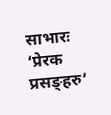साभारः ‘प्रेरक प्रसङ्हरु’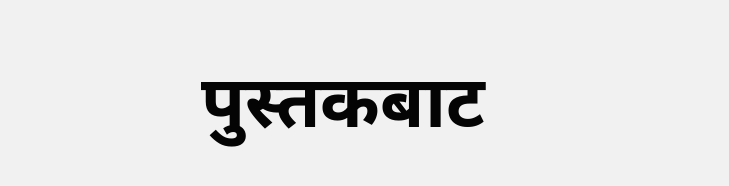पुस्तकबाट